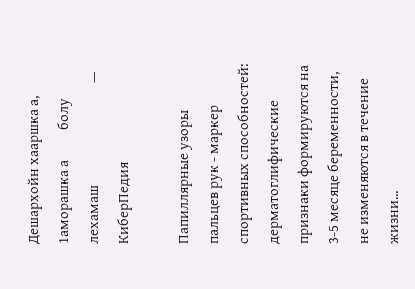Дешархойн хааршка а, 1аморашка а          болу лехамаш                                  — КиберПедия

Папиллярные узоры пальцев рук - маркер спортивных способностей: дерматоглифические признаки формируются на 3-5 месяце беременности, не изменяются в течение жизни...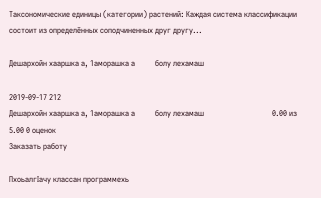Таксономические единицы (категории) растений: Каждая система классификации состоит из определённых соподчиненных друг другу...

Дешархойн хааршка а, 1аморашка а          болу лехамаш

2019-09-17 212
Дешархойн хааршка а, 1аморашка а          болу лехамаш                                  0.00 из 5.00 0 оценок
Заказать работу

ПхоьалгIачу классан программехь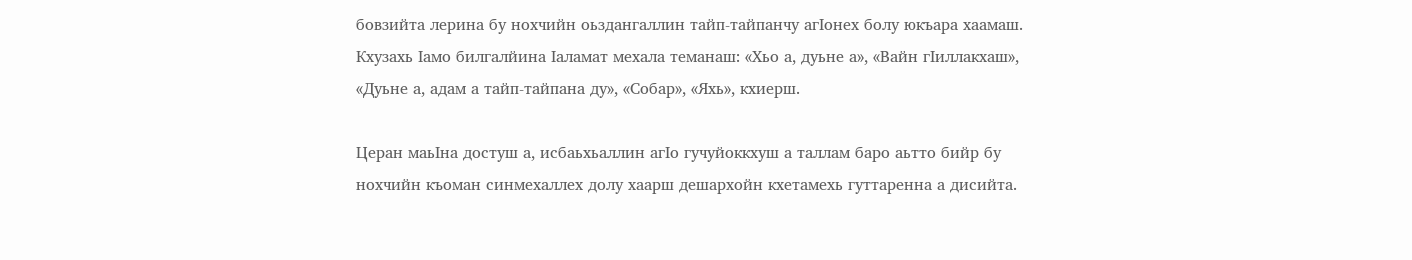бовзийта лерина бу нохчийн оьздангаллин тайп-тайпанчу агIонех болу юкъара хаамаш. Кхузахь Iамо билгалйина Iаламат мехала теманаш: «Хьо а, дуьне а», «Вайн гIиллакхаш», «Дуьне а, адам а тайп-тайпана ду», «Собар», «Яхь», кхиерш.

Церан маьIна достуш а, исбаьхьаллин агIо гучуйоккхуш а таллам баро аьтто бийр бу нохчийн къоман синмехаллех долу хаарш дешархойн кхетамехь гуттаренна а дисийта.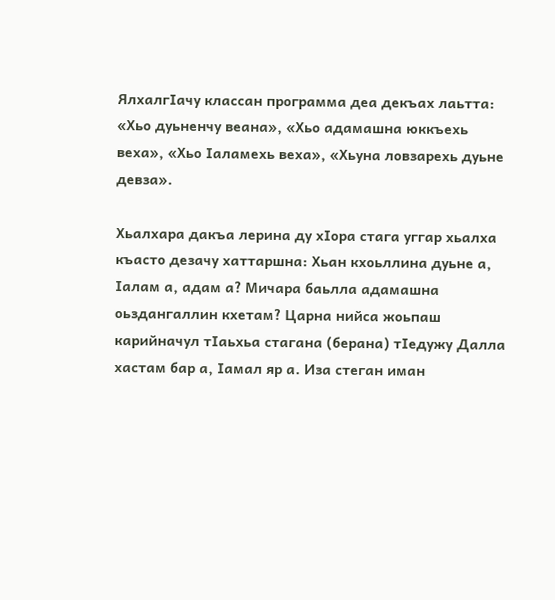ЯлхалгIачу классан программа деа декъах лаьтта: «Хьо дуьненчу веана», «Хьо адамашна юккъехь веха», «Хьо Iаламехь веха», «Хьуна ловзарехь дуьне девза».

Хьалхара дакъа лерина ду хIора стага уггар хьалха къасто дезачу хаттаршна: Хьан кхоьллина дуьне а, Iалам а, адам а? Мичара баьлла адамашна оьздангаллин кхетам? Царна нийса жоьпаш карийначул тIаьхьа стагана (берана) тIедужу Далла хастам бар а, Iамал яр а. Иза стеган иман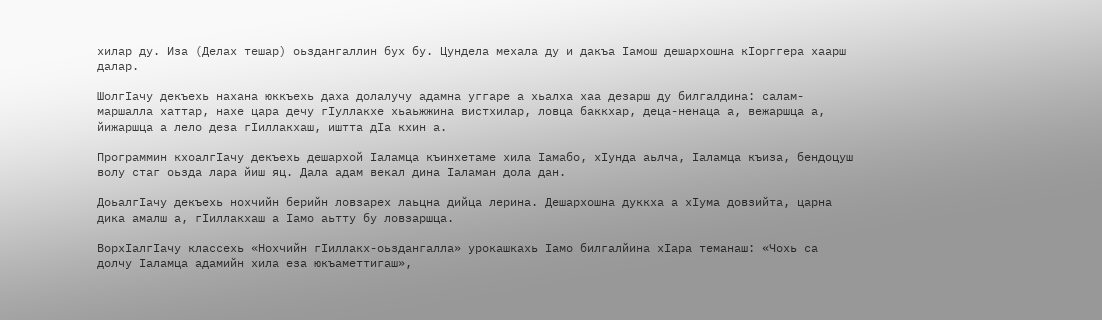хилар ду. Иза (Делах тешар) оьздангаллин бух бу. Цундела мехала ду и дакъа Iамош дешархошна кIорггера хаарш далар.

ШолгIачу декъехь нахана юккъехь даха долалучу адамна уггаре а хьалха хаа дезарш ду билгалдина: салам-маршалла хаттар, нахе цара дечу гIуллакхе хьаьжжина вистхилар, ловца баккхар, деца-ненаца а, вежаршца а, йижаршца а лело деза гIиллакхаш, иштта дIа кхин а.

Программин кхоалгIачу декъехь дешархой Iаламца къинхетаме хила Iамабо, хIунда аьлча, Iаламца къиза, бендоцуш волу стаг оьзда лара йиш яц. Дала адам векал дина Iаламан дола дан.

ДоьалгIачу декъехь нохчийн берийн ловзарех лаьцна дийца лерина. Дешархошна дуккха а хIума довзийта, царна дика амалш а, гIиллакхаш а Iамо аьтту бу ловзаршца.

ВорхIалгIачу классехь «Нохчийн гIиллакх-оьздангалла» урокашкахь Iамо билгалйина хIара теманаш: «Чохь са долчу Iаламца адамийн хила еза юкъаметтигаш»,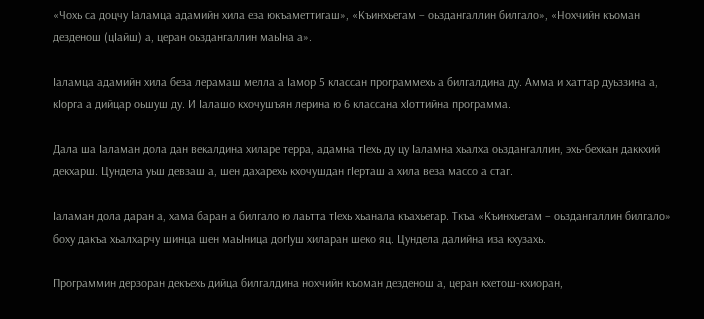«Чохь са доцчу Iаламца адамийн хила еза юкъаметтигаш», «Къинхьегам – оьздангаллин билгало», «Нохчийн къоман дезденош (цIайш) а, церан оьздангаллин маьIна а».

Iаламца адамийн хила беза лерамаш мелла а Iамор 5 классан программехь а билгалдина ду. Амма и хаттар дуьззина а, кIорга а дийцар оьшуш ду. И Iалашо кхочушъян лерина ю 6 классана хIоттийна программа.

Дала ша Iаламан дола дан векалдина хиларе терра, адамна тIехь ду цу Iаламна хьалха оьздангаллин, эхь-бехкан даккхий декхарш. Цундела уьш девзаш а, шен дахарехь кхочушдан гIерташ а хила веза массо а стаг.

Iаламан дола даран а, хама баран а билгало ю лаьтта тIехь хьанала къахьегар. Ткъа «Къинхьегам – оьздангаллин билгало» боху дакъа хьалхарчу шинца шен маьIница догIуш хиларан шеко яц. Цундела далийна иза кхузахь.

Программин дерзоран декъехь дийца билгалдина нохчийн къоман дезденош а, церан кхетош-кхиоран,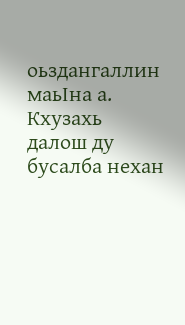оьздангаллин маьIна а. Кхузахь далош ду бусалба нехан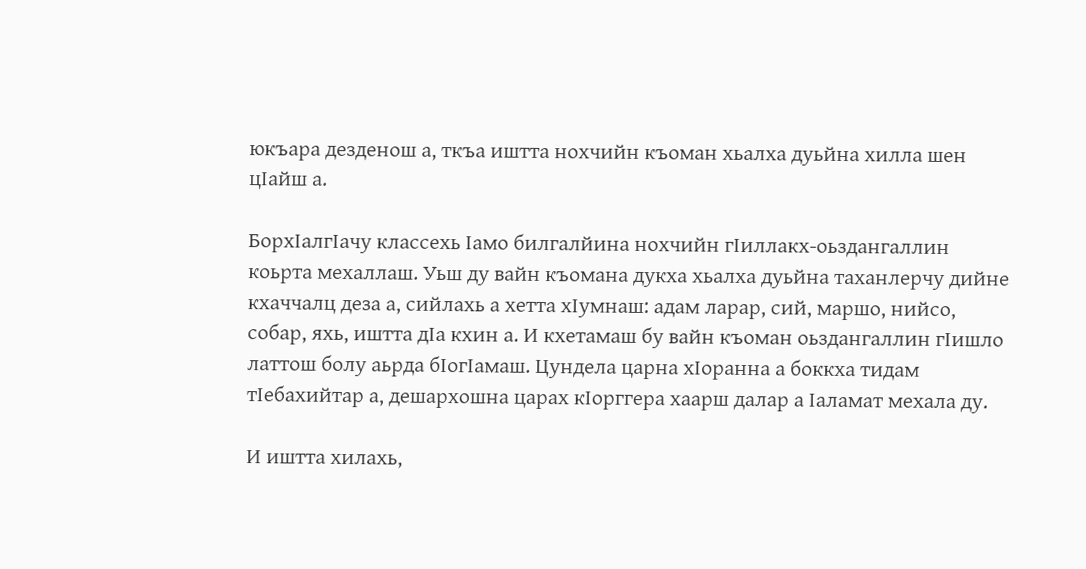юкъара дезденош а, ткъа иштта нохчийн къоман хьалха дуьйна хилла шен цIайш а.

БорхIалгIачу классехь Iамо билгалйина нохчийн гIиллакх-оьздангаллин коьрта мехаллаш. Уьш ду вайн къомана дукха хьалха дуьйна таханлерчу дийне кхаччалц деза а, сийлахь а хетта хIумнаш: адам ларар, сий, маршо, нийсо, собар, яхь, иштта дIа кхин а. И кхетамаш бу вайн къоман оьздангаллин гIишло латтош болу аьрда бIогIамаш. Цундела царна хIоранна а боккха тидам тIебахийтар а, дешархошна царах кIорггера хаарш далар а Iаламат мехала ду.

И иштта хилахь,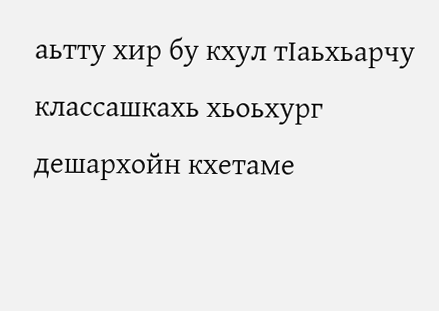аьтту хир бу кхул тIаьхьарчу классашкахь хьоьхург дешархойн кхетаме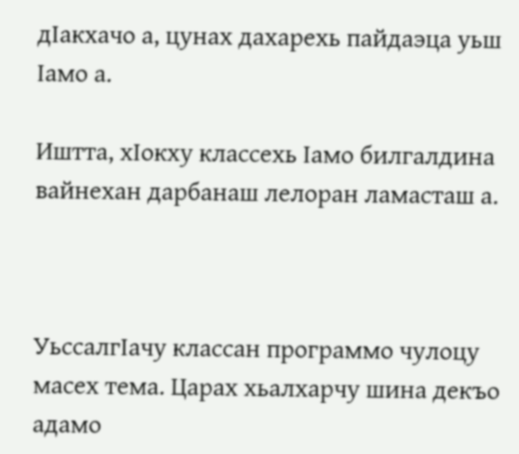дIакхачо а, цунах дахарехь пайдаэца уьш Iамо а.

Иштта, хIокху классехь Iамо билгалдина вайнехан дарбанаш лелоран ламасташ а.



УьссалгIачу классан программо чулоцу масех тема. Царах хьалхарчу шина декъо адамо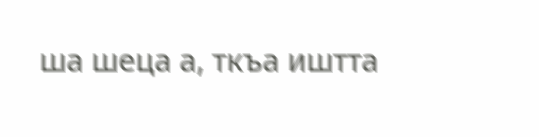ша шеца а, ткъа иштта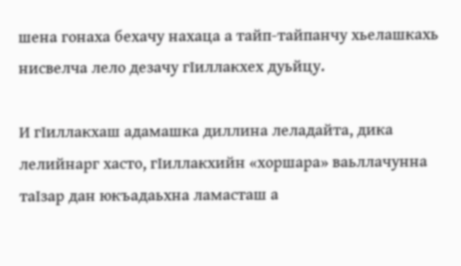шена гонаха бехачу нахаца а тайп-тайпанчу хьелашкахь нисвелча лело дезачу гIиллакхех дуьйцу.

И гIиллакхаш адамашка диллина леладайта, дика лелийнарг хасто, гIиллакхийн «хоршара» ваьллачунна таIзар дан юкъадаьхна ламасташ а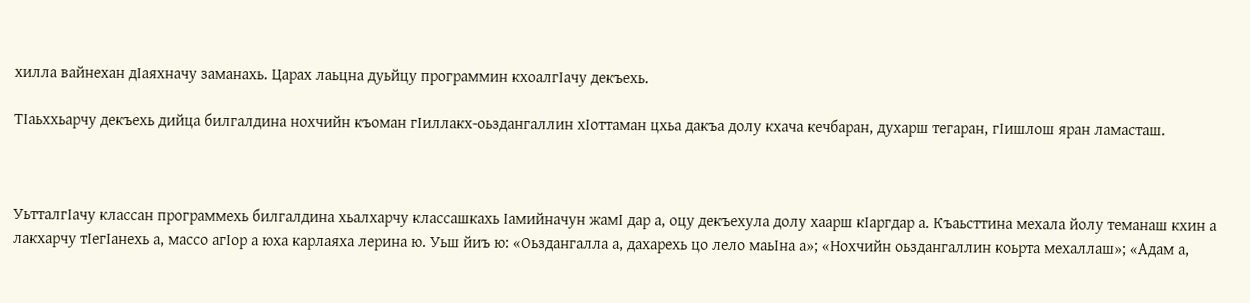хилла вайнехан дIаяхначу заманахь. Царах лаьцна дуьйцу программин кхоалгIачу декъехь.

ТIаьххьарчу декъехь дийца билгалдина нохчийн къоман гIиллакх-оьздангаллин хIоттаман цхьа дакъа долу кхача кечбаран, духарш тегаран, гIишлош яран ламасташ.



УьтталгIачу классан программехь билгалдина хьалхарчу классашкахь Iамийначун жамI дар а, оцу декъехула долу хаарш кIаргдар а. Къаьсттина мехала йолу теманаш кхин а лакхарчу тIегIанехь а, массо агIор а юха карлаяха лерина ю. Уьш йиъ ю: «Оьздангалла а, дахарехь цо лело маьIна а»; «Нохчийн оьздангаллин коьрта мехаллаш»; «Адам а,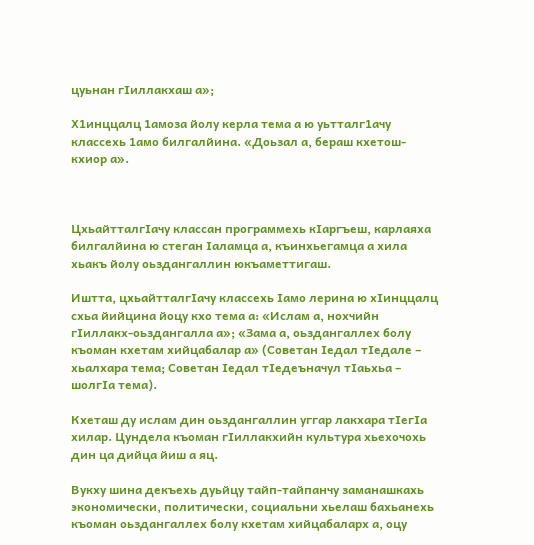цуьнан гIиллакхаш а»;

Х1инццалц 1амоза йолу керла тема а ю уьтталг1ачу классехь 1амо билгалйина. «Доьзал а, бераш кхетош-кхиор а».



ЦхьайтталгIачу классан программехь кIаргъеш, карлаяха билгалйина ю стеган Iаламца а, къинхьегамца а хила хьакъ йолу оьздангаллин юкъаметтигаш.

Иштта, цхьайтталгIачу классехь Iамо лерина ю хIинццалц схьа йийцина йоцу кхо тема а: «Ислам а, нохчийн гIиллакх-оьздангалла а»; «Зама а, оьздангаллех болу къоман кхетам хийцабалар а» (Советан Iедал тIедале – хьалхара тема; Советан Iедал тIедеъначул тIаьхьа – шолгIа тема).

Кхеташ ду ислам дин оьздангаллин уггар лакхара тIегIа хилар. Цундела къоман гIиллакхийн культура хьехочохь дин ца дийца йиш а яц.

Вукху шина декъехь дуьйцу тайп-тайпанчу заманашкахь экономически, политически, социальни хьелаш бахьанехь къоман оьздангаллех болу кхетам хийцабаларх а, оцу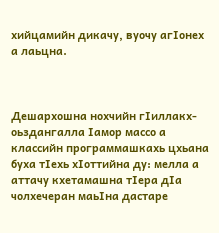хийцамийн дикачу, вуочу агIонех а лаьцна.



Дешархошна нохчийн гIиллакх-оьздангалла Iамор массо а классийн программашкахь цхьана буха тIехь хIоттийна ду: мелла а аттачу кхетамашна тIера дIа чолхечеран маьIна дастаре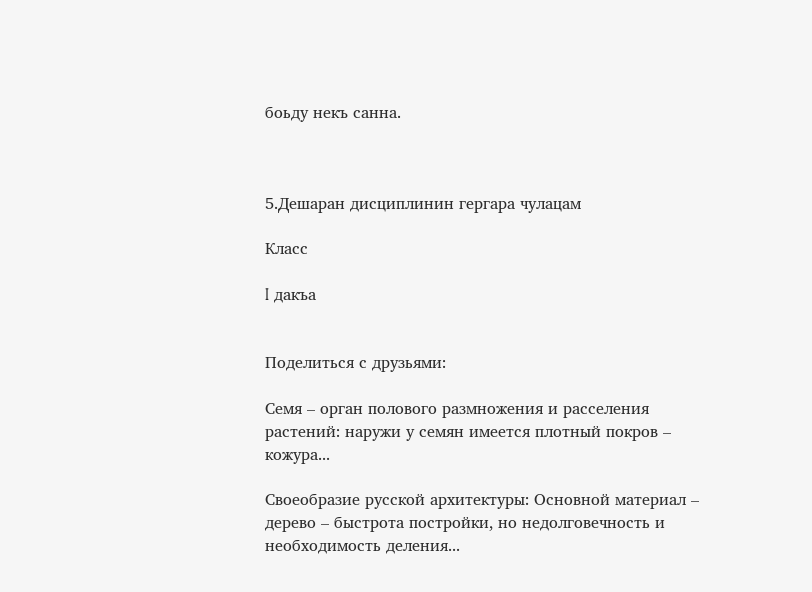боьду некъ санна.



5.Дешаран дисциплинин гергара чулацам

Класс

I дакъа


Поделиться с друзьями:

Семя – орган полового размножения и расселения растений: наружи у семян имеется плотный покров – кожура...

Своеобразие русской архитектуры: Основной материал – дерево – быстрота постройки, но недолговечность и необходимость деления...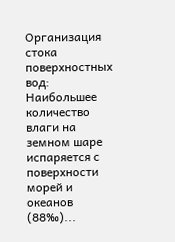Организация стока поверхностных вод: Наибольшее количество влаги на земном шаре испаряется с поверхности морей и океанов (88‰)...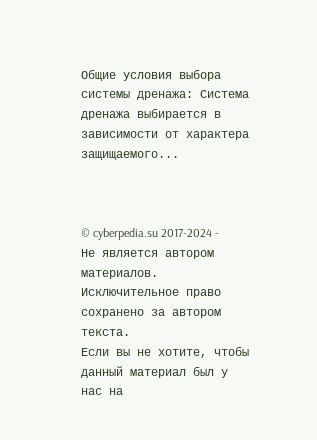Общие условия выбора системы дренажа: Система дренажа выбирается в зависимости от характера защищаемого...



© cyberpedia.su 2017-2024 - Не является автором материалов. Исключительное право сохранено за автором текста.
Если вы не хотите, чтобы данный материал был у нас на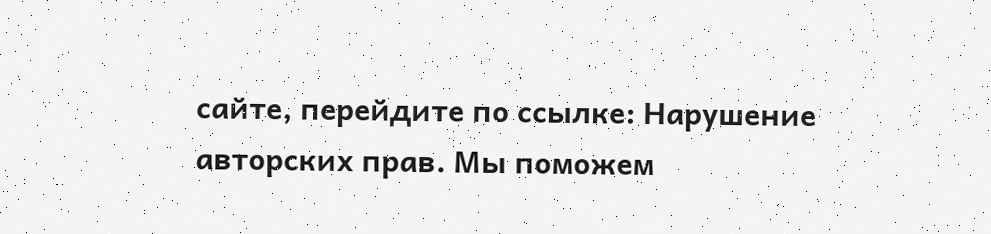сайте, перейдите по ссылке: Нарушение авторских прав. Мы поможем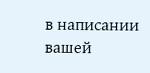в написании вашей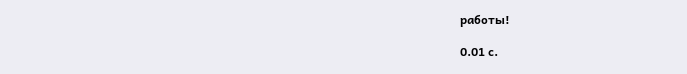работы!

0.01 с.